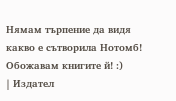Нямам търпение да видя какво е сътворила Нотомб! Обожавам книгите й! :)
| Издател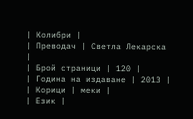| Колибри |
| Преводач | Светла Лекарска |
| Брой страници | 120 |
| Година на издаване | 2013 |
| Корици | меки |
| Език |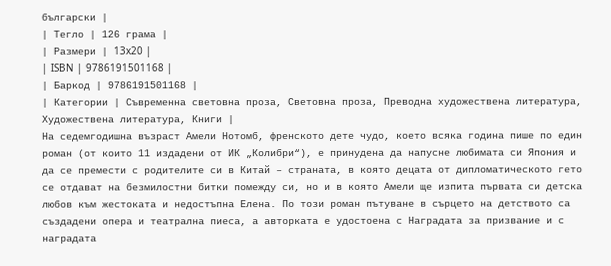български |
| Тегло | 126 грама |
| Размери | 13x20 |
| ISBN | 9786191501168 |
| Баркод | 9786191501168 |
| Категории | Съвременна световна проза, Световна проза, Преводна художествена литература, Художествена литература, Книги |
На седемгодишна възраст Амели Нотомб, френското дете чудо, което всяка година пише по един роман (от които 11 издадени от ИК „Колибри“), е принудена да напусне любимата си Япония и да се премести с родителите си в Китай – страната, в която децата от дипломатическото гето се отдават на безмилостни битки помежду си, но и в която Амели ще изпита първата си детска любов към жестоката и недостъпна Елена. По този роман пътуване в сърцето на детството са създадени опера и театрална пиеса, а авторката е удостоена с Наградата за призвание и с наградата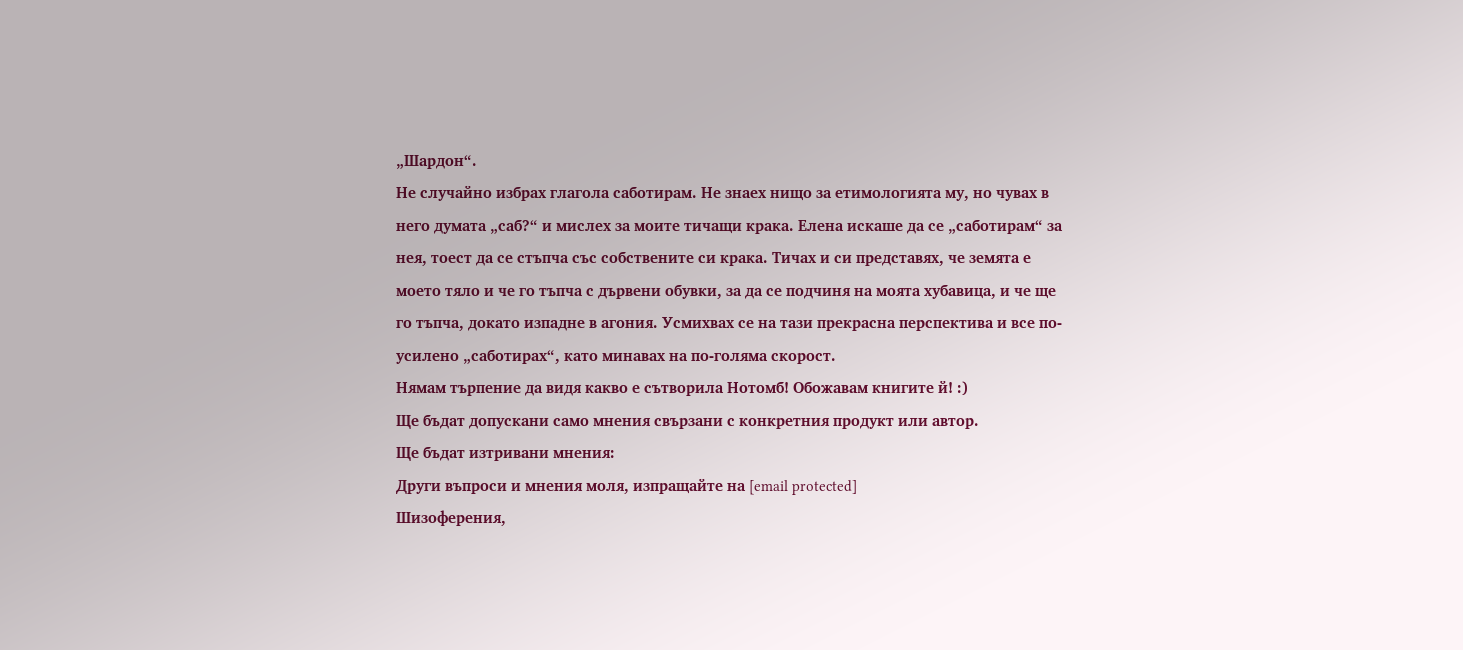„Шардон“.
Не случайно избрах глагола саботирам. Не знаех нищо за етимологията му, но чувах в него думата „саб?“ и мислех за моите тичащи крака. Елена искаше да се „саботирам“ за нея, тоест да се стъпча със собствените си крака. Тичах и си представях, че земята е моето тяло и че го тъпча с дървени обувки, за да се подчиня на моята хубавица, и че ще го тъпча, докато изпадне в агония. Усмихвах се на тази прекрасна перспектива и все по-усилено „саботирах“, като минавах на по-голяма скорост.
Нямам търпение да видя какво е сътворила Нотомб! Обожавам книгите й! :)
Ще бъдат допускани само мнения свързани с конкретния продукт или автор.
Ще бъдат изтривани мнения:
Други въпроси и мнения моля, изпращайте на [email protected]
Шизоферения,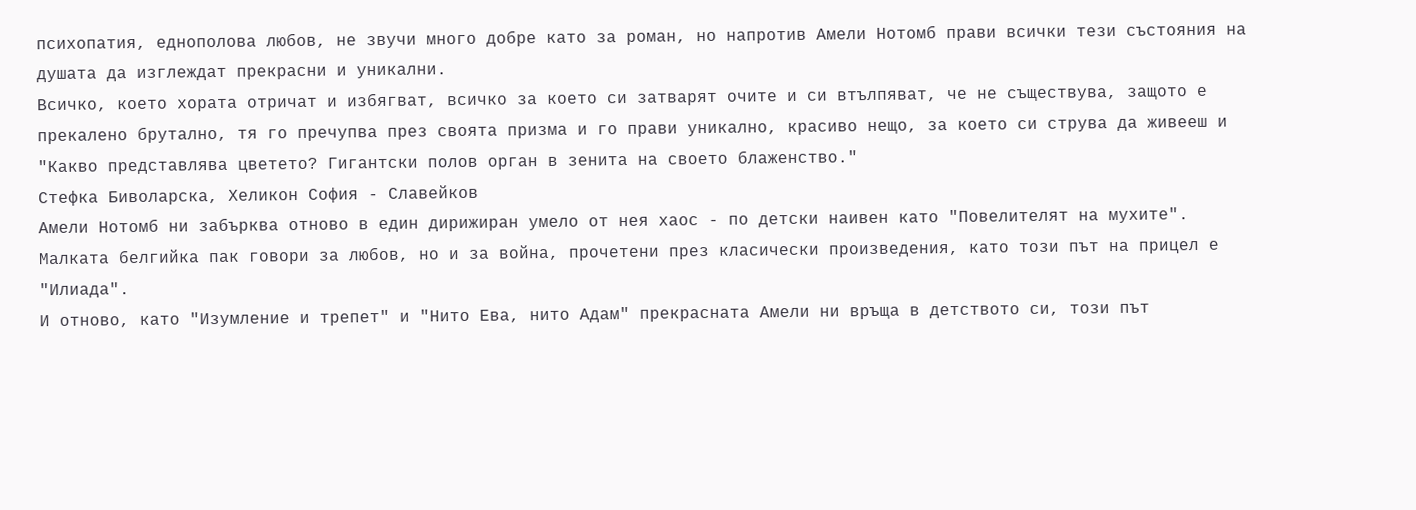психопатия, еднополова любов, не звучи много добре като за роман, но напротив Амели Нотомб прави всички тези състояния на душата да изглеждат прекрасни и уникални.
Всичко, което хората отричат и избягват, всичко за което си затварят очите и си втълпяват, че не съществува, защото е прекалено брутално, тя го пречупва през своята призма и го прави уникално, красиво нещо, за което си струва да живееш и "Какво представлява цветето? Гигантски полов орган в зенита на своето блаженство."
Стефка Биволарска, Хеликон София - Славейков
Амели Нотомб ни забърква отново в един дирижиран умело от нея хаос - по детски наивен като "Повелителят на мухите". Малката белгийка пак говори за любов, но и за война, прочетени през класически произведения, като този път на прицел е "Илиада".
И отново, като "Изумление и трепет" и "Нито Ева, нито Адам" прекрасната Амели ни връща в детството си, този път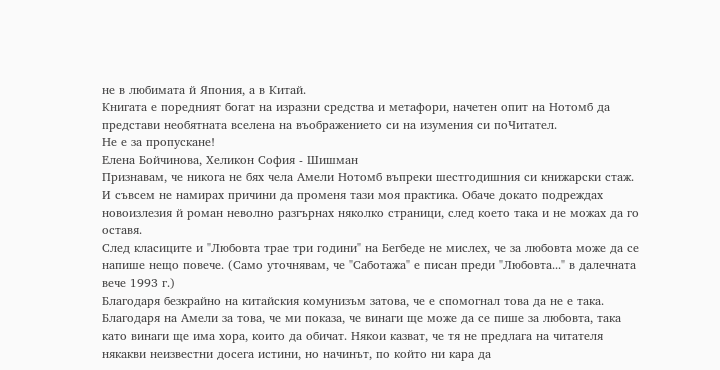не в любимата й Япония, а в Китай.
Книгата е поредният богат на изразни средства и метафори, начетен опит на Нотомб да представи необятната вселена на въображението си на изумения си поЧитател.
Не е за пропускане!
Елена Бойчинова, Хеликон София - Шишман
Признавам, че никога не бях чела Амели Нотомб въпреки шестгодишния си книжарски стаж. И съвсем не намирах причини да променя тази моя практика. Обаче докато подреждах новоизлезия й роман неволно разгърнах няколко страници, след което така и не можах да го оставя.
След класиците и "Любовта трае три години" на Бегбеде не мислех, че за любовта може да се напише нещо повече. (Само уточнявам, че "Саботажа" е писан преди "Любовта..." в далечната вече 1993 г.)
Благодаря безкрайно на китайския комунизъм затова, че е спомогнал това да не е така. Благодаря на Амели за това, че ми показа, че винаги ще може да се пише за любовта, така като винаги ще има хора, които да обичат. Някои казват, че тя не предлага на читателя някакви неизвестни досега истини, но начинът, по който ни кара да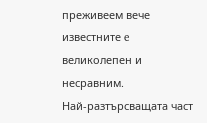преживеем вече известните e великолепен и несравним.
Най-разтърсващата част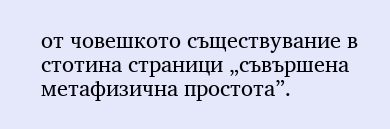от човешкото съществувание в стотина страници „съвършена метафизична простота”.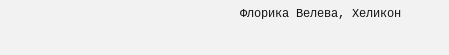Флорика Велева, Хеликон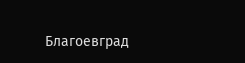Благоевград